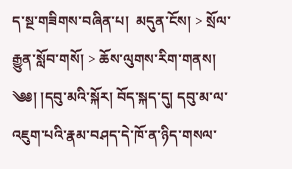ད་སྔ་གཟིགས་བཞིན་པ།  མདུན་ངོས། > སྲོལ་རྒྱུན་སློབ་གསོ། > ཆོས་ལུགས་རིག་གནས།
༄༅། །དབུ་མའི་སྐོར། བོད་སྐད་དུ། དབུ་མ་ལ་འཇུག་པའི་རྣམ་བཤད་དེ་ཁོ་ན་ཉིད་གསལ་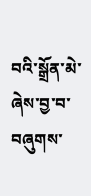བའི་སྒྲོན་མེ་ཞེས་བྱ་བ་བཞུགས་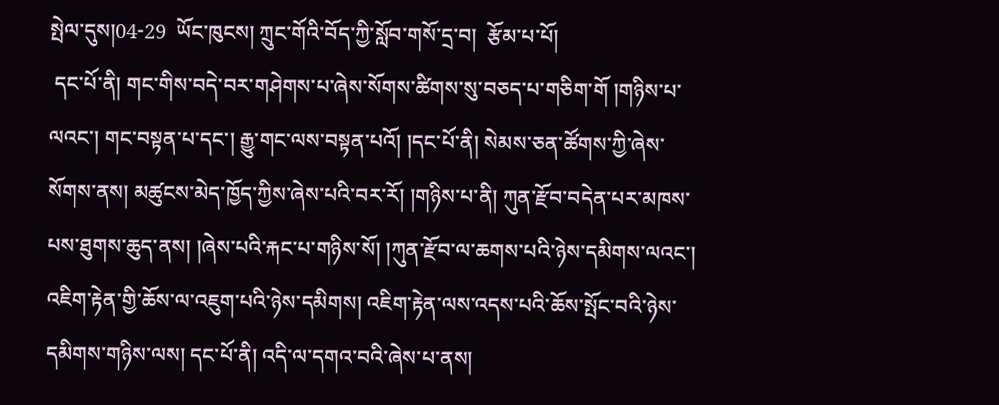སྤེལ་དུས།04-29  ཡོང་ཁུངས། ཀྲུང་གོའི་བོད་ཀྱི་སློབ་གསོ་དྲ་བ།  རྩོམ་པ་པོ།
 དང་པོ་ནི། གང་གིས་བདེ་བར་གཤེགས་པ་ཞེས་སོགས་ཚིགས་སུ་བཅད་པ་གཅིག་གོ །གཉིས་པ་ལའང་། གང་བསྟན་པ་དང་། རྒྱུ་གང་ལས་བསྟན་པའོ། །དང་པོ་ནི། སེམས་ཅན་ཚོགས་ཀྱི་ཞེས་སོགས་ནས། མཚུངས་མེད་ཁྱོད་ཀྱིས་ཞེས་པའི་བར་རོ། །གཉིས་པ་ནི། ཀུན་རྫོབ་བདེན་པར་མཁས་པས་ཐུགས་ཆུད་ནས། །ཞེས་པའི་རྐང་པ་གཉིས་སོ། །ཀུན་རྫོབ་ལ་ཆགས་པའི་ཉེས་དམིགས་ལའང་། འཇིག་རྟེན་གྱི་ཆོས་ལ་འཇུག་པའི་ཉེས་དམིགས། འཇིག་རྟེན་ལས་འདས་པའི་ཆོས་སྤོང་བའི་ཉེས་དམིགས་གཉིས་ལས། དང་པོ་ནི། འདི་ལ་དགའ་བའི་ཞེས་པ་ནས།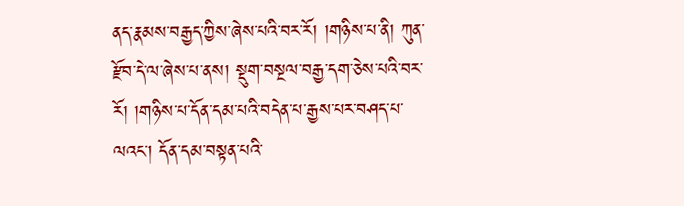ནད་རྣམས་བརྒྱད་ཀྱིས་ཞེས་པའི་བར་རོ། །གཉིས་པ་ནི། ཀུན་རྫོབ་དེ་ལ་ཞེས་པ་ནས། སྡུག་བསྔལ་བརྒྱ་དག་ཅེས་པའི་བར་རོ། །གཉིས་པ་དོན་དམ་པའི་བདེན་པ་རྒྱས་པར་བཤད་པ་ལའང་། དོན་དམ་བསྟན་པའི་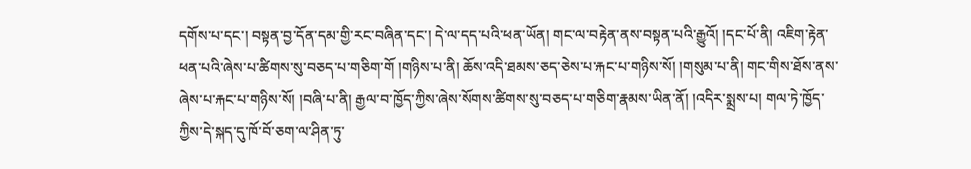དགོས་པ་དང་། བསྟན་བྱ་དོན་དམ་གྱི་རང་བཞིན་དང་། དེ་ལ་དད་པའི་ཕན་ཡོན། གང་ལ་བརྟེན་ནས་བསྟན་པའི་རྒྱུའོ། །དང་པོ་ནི། འཇིག་རྟེན་ཕན་པའི་ཞེས་པ་ཚིགས་སུ་བཅད་པ་གཅིག་གོ །གཉིས་པ་ནི། ཆོས་འདི་ཐམས་ཅད་ཅེས་པ་རྐང་པ་གཉིས་སོ། །གསུམ་པ་ནི། གང་གིས་ཐོས་ནས་ཞེས་པ་རྐང་པ་གཉིས་སོ། །བཞི་པ་ནི། རྒྱལ་བ་ཁྱོད་ཀྱིས་ཞེས་སོགས་ཚིགས་སུ་བཅད་པ་གཅིག་རྣམས་ཡིན་ནོ། །འདིར་སྨྲས་པ། གལ་ཏེ་ཁྱོད་ཀྱིས་དེ་སྐད་དུ་ཁོ་བོ་ཅག་ལ་ཤིན་ཏུ་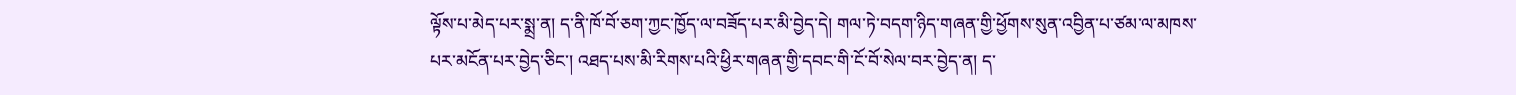ལྟོས་པ་མེད་པར་སྨྲ་ན། ད་ནི་ཁོ་བོ་ཅག་ཀྱང་ཁྱོད་ལ་བཟོད་པར་མི་བྱེད་དེ། གལ་ཏེ་བདག་ཉིད་གཞན་གྱི་ཕྱོགས་སུན་འབྱིན་པ་ཙམ་ལ་མཁས་པར་མངོན་པར་བྱེད་ཅིང་། འཐད་པས་མི་རིགས་པའི་ཕྱིར་གཞན་གྱི་དབང་གི་ངོ་བོ་སེལ་བར་བྱེད་ན། ད་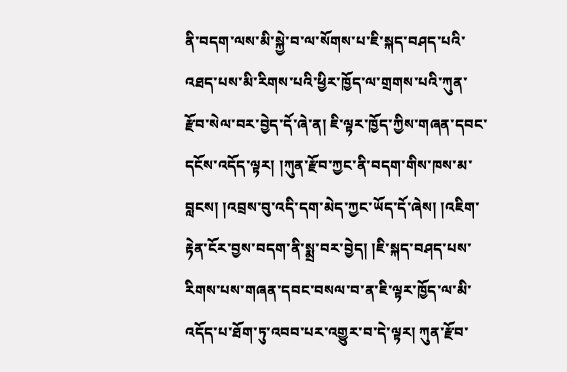ནི་བདག་ལས་མི་སྐྱེ་བ་ལ་སོགས་པ་ཇི་སྐད་བཤད་པའི་འཐད་པས་མི་རིགས་པའི་ཕྱིར་ཁྱོད་ལ་གྲགས་པའི་ཀུན་རྫོབ་སེལ་བར་བྱེད་དོ་ཞེ་ན། ཇི་ལྟར་ཁྱོད་ཀྱིས་གཞན་དབང་དངོས་འདོད་ལྟར། །ཀུན་རྫོབ་ཀྱང་ནི་བདག་གིས་ཁས་མ་བླངས། །འབྲས་བུ་འདི་དག་མེད་ཀྱང་ཡོད་དོ་ཞེས། །འཇིག་རྟེན་ངོར་བྱས་བདག་ནི་སྨྲ་བར་བྱེད། །ཇི་སྐད་བཤད་པས་རིགས་པས་གཞན་དབང་བསལ་བ་ན་ཇི་ལྟར་ཁྱོད་ལ་མི་འདོད་པ་ཐོག་ཏུ་འབབ་པར་འགྱུར་བ་དེ་ལྟར། ཀུན་རྫོབ་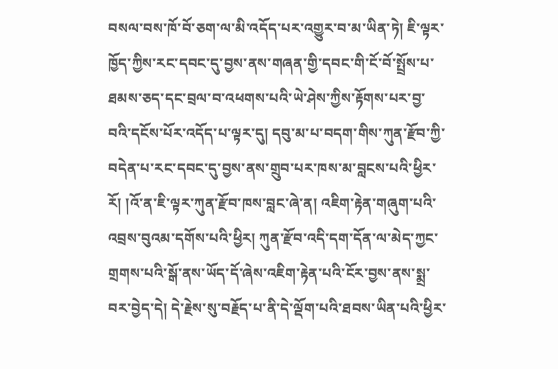བསལ་བས་ཁོ་བོ་ཅག་ལ་མི་འདོད་པར་འགྱུར་བ་མ་ཡིན་ཏེ། ཇི་ལྟར་ཁྱོད་ཀྱིས་རང་དབང་དུ་བྱས་ནས་གཞན་གྱི་དབང་གི་ངོ་བོ་སྤྲོས་པ་ཐམས་ཅད་དང་བྲལ་བ་འཕགས་པའི་ཡེ་ཤེས་ཀྱིས་རྟོགས་པར་བྱ་བའི་དངོས་པོར་འདོད་པ་ལྟར་དུ། དབུ་མ་པ་བདག་གིས་ཀུན་རྫོབ་ཀྱི་བདེན་པ་རང་དབང་དུ་བྱས་ནས་གྲུབ་པར་ཁས་མ་བླངས་པའི་ཕྱིར་རོ། །འོ་ན་ཇི་ལྟར་ཀུན་རྫོབ་ཁས་བླང་ཞེ་ན། འཇིག་རྟེན་གཞུག་པའི་འབྲས་བུའམ་དགོས་པའི་ཕྱིར། ཀུན་རྫོབ་འདི་དག་དོན་ལ་མེད་ཀྱང་གྲགས་པའི་སྒོ་ནས་ཡོད་དོ་ཞེས་འཇིག་རྟེན་པའི་ངོར་བྱས་ནས་སྨྲ་བར་བྱེད་དེ། དེ་རྗེས་སུ་བརྗོད་པ་ནི་དེ་ལྡོག་པའི་ཐབས་ཡིན་པའི་ཕྱིར་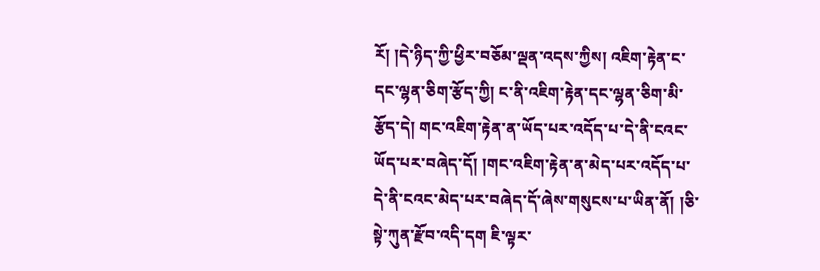རོ། །དེ་ཉིད་ཀྱི་ཕྱིར་བཅོམ་ལྡན་འདས་ཀྱིས། འཇིག་རྟེན་ང་དང་ལྷན་ཅིག་རྩོད་ཀྱི། ང་ནི་འཇིག་རྟེན་དང་ལྷན་ཅིག་མི་རྩོད་དེ། གང་འཇིག་རྟེན་ན་ཡོད་པར་འདོད་པ་དེ་ནི་ངའང་ཡོད་པར་བཞེད་དོ། །གང་འཇིག་རྟེན་ན་མེད་པར་འདོད་པ་དེ་ནི་ངའང་མེད་པར་བཞེད་དོ་ཞེས་གསུངས་པ་ཡིན་ནོ། །ཅི་སྟེ་ཀུན་རྫོབ་འདི་དག ཇི་ལྟར་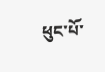ཕུང་པོ་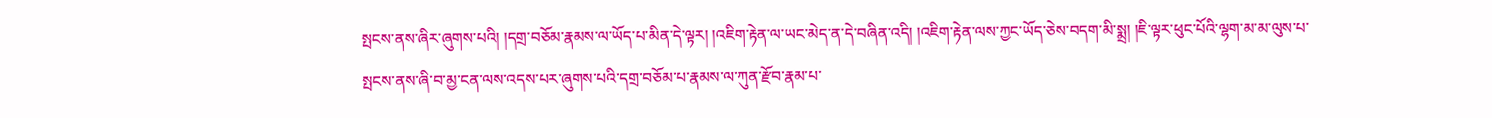སྤངས་ནས་ཞིར་ཞུགས་པའི། །དགྲ་བཅོམ་རྣམས་ལ་ཡོད་པ་མིན་དེ་ལྟར། །འཇིག་རྟེན་ལ་ཡང་མེད་ན་དེ་བཞིན་འདི། །འཇིག་རྟེན་ལས་ཀྱང་ཡོད་ཅེས་བདག་མི་སྨྲ། །ཇི་ལྟར་ཕུང་པོའི་ལྷག་མ་མ་ལུས་པ་སྤངས་ནས་ཞི་བ་མྱ་ངན་ལས་འདས་པར་ཞུགས་པའི་དགྲ་བཅོམ་པ་རྣམས་ལ་ཀུན་རྫོབ་རྣམ་པ་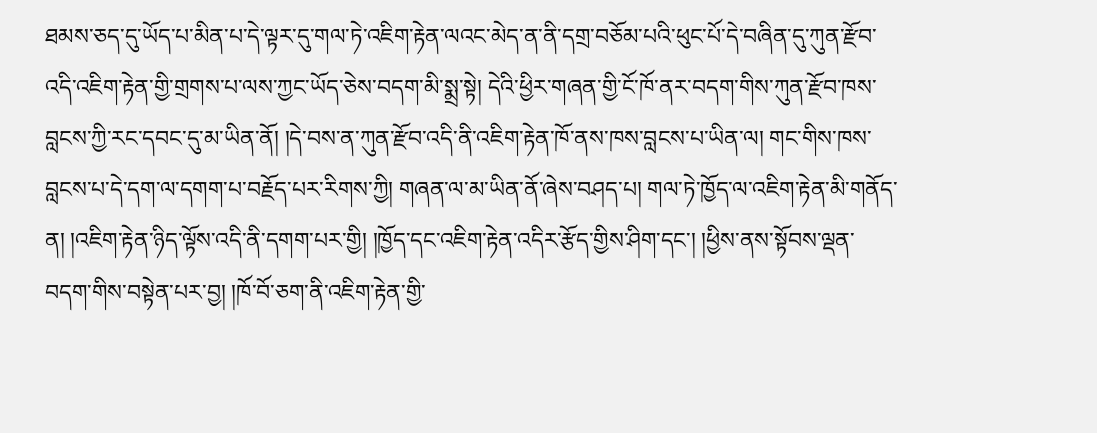ཐམས་ཅད་དུ་ཡོད་པ་མིན་པ་དེ་ལྟར་དུ་གལ་ཏེ་འཇིག་རྟེན་ལའང་མེད་ན་ནི་དགྲ་བཅོམ་པའི་ཕུང་པོ་དེ་བཞིན་དུ་ཀུན་རྫོབ་འདི་འཇིག་རྟེན་གྱི་གྲགས་པ་ལས་ཀྱང་ཡོད་ཅེས་བདག་མི་སྨྲ་སྟེ། དེའི་ཕྱིར་གཞན་གྱི་ངོ་ཁོ་ནར་བདག་གིས་ཀུན་རྫོབ་ཁས་བླངས་ཀྱི་རང་དབང་དུ་མ་ཡིན་ནོ། །དེ་བས་ན་ཀུན་རྫོབ་འདི་ནི་འཇིག་རྟེན་ཁོ་ནས་ཁས་བླངས་པ་ཡིན་ལ། གང་གིས་ཁས་བླངས་པ་དེ་དག་ལ་དགག་པ་བརྗོད་པར་རིགས་ཀྱི། གཞན་ལ་མ་ཡིན་ནོ་ཞེས་བཤད་པ། གལ་ཏེ་ཁྱོད་ལ་འཇིག་རྟེན་མི་གནོད་ན། །འཇིག་རྟེན་ཉིད་ལྟོས་འདི་ནི་དགག་པར་གྱི། །ཁྱོད་དང་འཇིག་རྟེན་འདིར་རྩོད་གྱིས་ཤིག་དང་། །ཕྱིས་ནས་སྟོབས་ལྡན་བདག་གིས་བསྟེན་པར་བྱ། །ཁོ་བོ་ཅག་ནི་འཇིག་རྟེན་གྱི་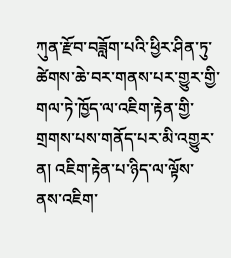ཀུན་རྫོབ་བཟློག་པའི་ཕྱིར་ཤིན་ཏུ་ཚེགས་ཆེ་བར་གནས་པར་གྱུར་གྱི་གལ་ཏེ་ཁྱོད་ལ་འཇིག་རྟེན་གྱི་གྲགས་པས་གནོད་པར་མི་འགྱུར་ན། འཇིག་རྟེན་པ་ཉིད་ལ་ལྟོས་ནས་འཇིག་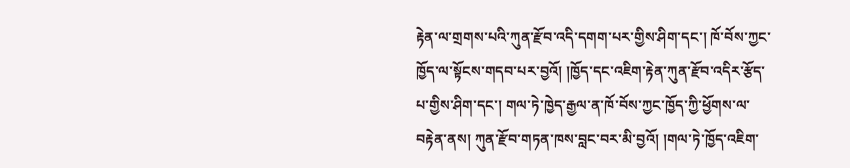རྟེན་ལ་གྲགས་པའི་ཀུན་རྫོབ་འདི་དགག་པར་གྱིས་ཤིག་དང་། ཁོ་བོས་ཀྱང་ཁྱོད་ལ་སྟོངས་གདབ་པར་བྱའོ། །ཁྱོད་དང་འཇིག་རྟེན་ཀུན་རྫོབ་འདིར་རྩོད་པ་གྱིས་ཤིག་དང་། གལ་ཏེ་ཁྱེད་རྒྱལ་ན་ཁོ་བོས་ཀྱང་ཁྱོད་ཀྱི་ཕྱོགས་ལ་བརྟེན་ནས། ཀུན་རྫོབ་གཏན་ཁས་བླང་བར་མི་བྱའོ། །གལ་ཏེ་ཁྱོད་འཇིག་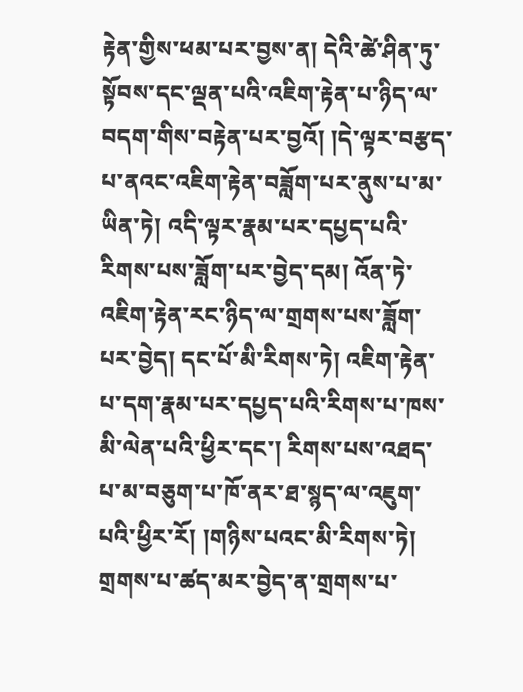རྟེན་གྱིས་ཕམ་པར་བྱས་ན། དེའི་ཚེ་ཤིན་ཏུ་སྟོབས་དང་ལྡན་པའི་འཇིག་རྟེན་པ་ཉིད་ལ་བདག་གིས་བརྟེན་པར་བྱའོ། །དེ་ལྟར་བརྩད་པ་ནའང་འཇིག་རྟེན་བཟློག་པར་ནུས་པ་མ་ཡིན་ཏེ། འདི་ལྟར་རྣམ་པར་དཔྱད་པའི་རིགས་པས་ཟློག་པར་བྱེད་དམ། འོན་ཏེ་འཇིག་རྟེན་རང་ཉིད་ལ་གྲགས་པས་ཟློག་པར་བྱེད། དང་པོ་མི་རིགས་ཏེ། འཇིག་རྟེན་པ་དག་རྣམ་པར་དཔྱད་པའི་རིགས་པ་ཁས་མི་ལེན་པའི་ཕྱིར་དང་། རིགས་པས་འཐད་པ་མ་བཅུག་པ་ཁོ་ནར་ཐ་སྙད་ལ་འཇུག་པའི་ཕྱིར་རོ། །གཉིས་པའང་མི་རིགས་ཏེ། གྲགས་པ་ཚད་མར་བྱེད་ན་གྲགས་པ་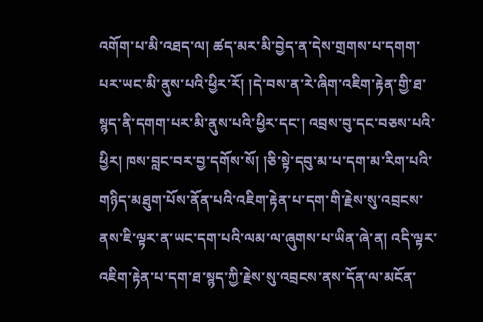འགོག་པ་མི་འཐད་ལ། ཚད་མར་མི་བྱེད་ན་དེས་གྲགས་པ་དགག་པར་ཡང་མི་ནུས་པའི་ཕྱིར་རོ། །དེ་བས་ན་རེ་ཞིག་འཇིག་རྟེན་གྱི་ཐ་སྙད་ནི་དགག་པར་མི་ནུས་པའི་ཕྱིར་དང་། འབྲས་བུ་དང་བཅས་པའི་ཕྱིར། ཁས་བླང་བར་བྱ་དགོས་སོ། །ཅི་སྟེ་དབུ་མ་པ་དག་མ་རིག་པའི་གཉིད་མཐུག་པོས་ནོན་པའི་འཇིག་རྟེན་པ་དག་གི་རྗེས་སུ་འབྲངས་ནས་ཇི་ལྟར་ན་ཡང་དག་པའི་ལམ་ལ་ཞུགས་པ་ཡིན་ཞེ་ན། འདི་ལྟར་འཇིག་རྟེན་པ་དག་ཐ་སྙད་ཀྱི་རྗེས་སུ་འབྲངས་ནས་དོན་ལ་མངོན་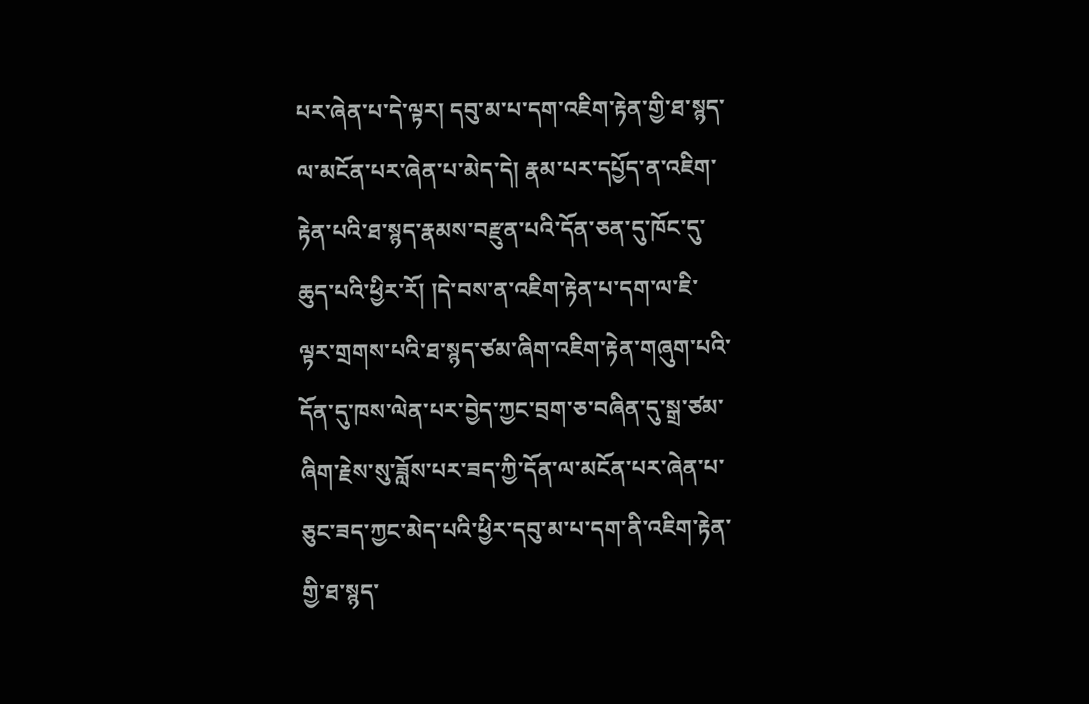པར་ཞེན་པ་དེ་ལྟར། དབུ་མ་པ་དག་འཇིག་རྟེན་གྱི་ཐ་སྙད་ལ་མངོན་པར་ཞེན་པ་མེད་དེ། རྣམ་པར་དཔྱོད་ན་འཇིག་རྟེན་པའི་ཐ་སྙད་རྣམས་བརྫུན་པའི་དོན་ཅན་དུ་ཁོང་དུ་ཆུད་པའི་ཕྱིར་རོ། །དེ་བས་ན་འཇིག་རྟེན་པ་དག་ལ་ཇི་ལྟར་གྲགས་པའི་ཐ་སྙད་ཙམ་ཞིག་འཇིག་རྟེན་གཞུག་པའི་དོན་དུ་ཁས་ལེན་པར་བྱེད་ཀྱང་བྲག་ཅ་བཞིན་དུ་སྒྲ་ཙམ་ཞིག་རྗེས་སུ་ཟློས་པར་ཟད་ཀྱི་དོན་ལ་མངོན་པར་ཞེན་པ་ཅུང་ཟད་ཀྱང་མེད་པའི་ཕྱིར་དབུ་མ་པ་དག་ནི་འཇིག་རྟེན་གྱི་ཐ་སྙད་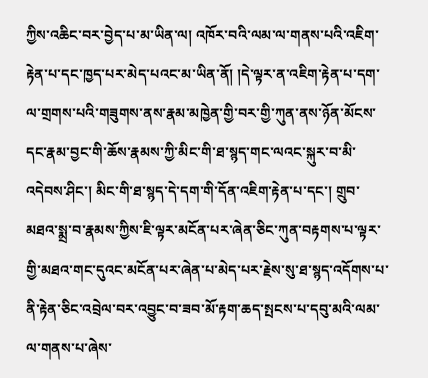ཀྱིས་འཆིང་བར་བྱེད་པ་མ་ཡིན་ལ། འཁོར་བའི་ལམ་ལ་གནས་པའི་འཇིག་རྟེན་པ་དང་ཁྱད་པར་མེད་པའང་མ་ཡིན་ནོ། །དེ་ལྟར་ན་འཇིག་རྟེན་པ་དག་ལ་གྲགས་པའི་གཟུགས་ནས་རྣམ་མཁྱེན་གྱི་བར་གྱི་ཀུན་ནས་ཉོན་མོངས་དང་རྣམ་བྱང་གི་ཆོས་རྣམས་ཀྱི་མིང་གི་ཐ་སྙད་གང་ལའང་སྐུར་བ་མི་འདེབས་ཤིང་། མིང་གི་ཐ་སྙད་དེ་དག་གི་དོན་འཇིག་རྟེན་པ་དང་། གྲུབ་མཐའ་སྨྲ་བ་རྣམས་ཀྱིས་ཇི་ལྟར་མངོན་པར་ཞེན་ཅིང་ཀུན་བརྟགས་པ་ལྟར་གྱི་མཐའ་གང་དུའང་མངོན་པར་ཞེན་པ་མེད་པར་རྗེས་སུ་ཐ་སྙད་འདོགས་པ་ནི་རྟེན་ཅིང་འབྲེལ་བར་འབྱུང་བ་ཟབ་མོ་རྟག་ཆད་སྤངས་པ་དབུ་མའི་ལམ་ལ་གནས་པ་ཞེས་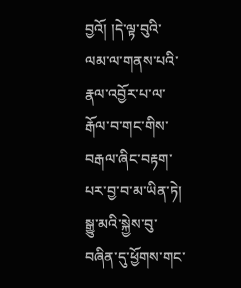བྱའོ། །དེ་ལྟ་བུའི་ལམ་ལ་གནས་པའི་རྣལ་འབྱོར་པ་ལ་རྒོལ་བ་གང་གིས་བརྒལ་ཞིང་བརྟག་པར་བྱ་བ་མ་ཡིན་ཏེ། སྒྱུ་མའི་སྐྱེས་བུ་བཞིན་དུ་ཕྱོགས་གང་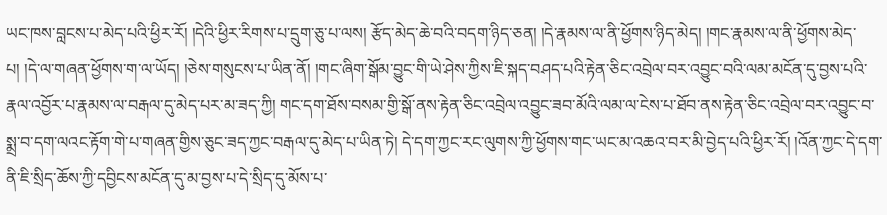ཡང་ཁས་བླངས་པ་མེད་པའི་ཕྱིར་རོ། །དེའི་ཕྱིར་རིགས་པ་དྲུག་ཅུ་པ་ལས། རྩོད་མེད་ཆེ་བའི་བདག་ཉིད་ཅན། །དེ་རྣམས་ལ་ནི་ཕྱོགས་ཉིད་མེད། །གང་རྣམས་ལ་ནི་ཕྱོགས་མེད་པ། །དེ་ལ་གཞན་ཕྱོགས་ག་ལ་ཡོད། །ཅེས་གསུངས་པ་ཡིན་ནོ། །གང་ཞིག་སྒོམ་བྱུང་གི་ཡེ་ཤེས་ཀྱིས་ཇི་སྐད་བཤད་པའི་རྟེན་ཅིང་འབྲེལ་བར་འབྱུང་བའི་ལམ་མངོན་དུ་བྱས་པའི་རྣལ་འབྱོར་པ་རྣམས་ལ་བརྒལ་དུ་མེད་པར་མ་ཟད་ཀྱི། གང་དག་ཐོས་བསམ་གྱི་སྒོ་ནས་རྟེན་ཅིང་འབྲེལ་འབྱུང་ཟབ་མོའི་ལམ་ལ་ངེས་པ་ཐོབ་ནས་རྟེན་ཅིང་འབྲེལ་བར་འབྱུང་བ་སྨྲ་བ་དག་ལའང་རྟོག་གེ་པ་གཞན་གྱིས་ཅུང་ཟད་ཀྱང་བརྒལ་དུ་མེད་པ་ཡིན་ཏེ། དེ་དག་ཀྱང་རང་ལུགས་ཀྱི་ཕྱོགས་གང་ཡང་མ་འཆའ་བར་མི་བྱེད་པའི་ཕྱིར་རོ། །འོན་ཀྱང་དེ་དག་ནི་ཇི་སྲིད་ཆོས་ཀྱི་དབྱིངས་མངོན་དུ་མ་བྱས་པ་དེ་སྲིད་དུ་མོས་པ་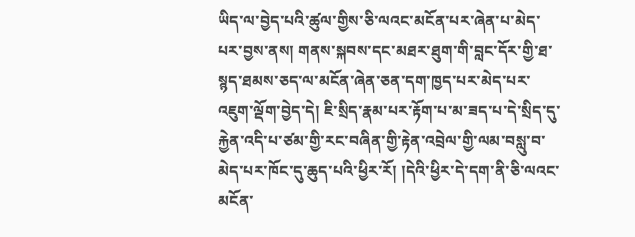ཡིད་ལ་བྱེད་པའི་ཚུལ་གྱིས་ཅི་ལའང་མངོན་པར་ཞེན་པ་མེད་པར་བྱས་ནས། གནས་སྐབས་དང་མཐར་ཐུག་གི་བླང་དོར་གྱི་ཐ་སྙད་ཐམས་ཅད་ལ་མངོན་ཞེན་ཅན་དག་ཁྱད་པར་མེད་པར་འཇུག་ལྡོག་བྱེད་དེ། ཇི་སྲིད་རྣམ་པར་རྟོག་པ་མ་ཟད་པ་དེ་སྲིད་དུ་རྐྱེན་འདི་པ་ཙམ་གྱི་རང་བཞིན་གྱི་རྟེན་འབྲེལ་གྱི་ལམ་བསླུ་བ་མེད་པར་ཁོང་དུ་ཆུད་པའི་ཕྱིར་རོ། །དེའི་ཕྱིར་དེ་དག་ནི་ཅི་ལའང་མངོན་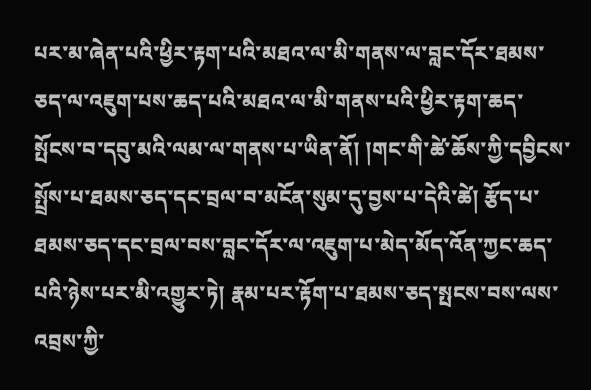པར་མ་ཞེན་པའི་ཕྱིར་རྟག་པའི་མཐའ་ལ་མི་གནས་ལ་བླང་དོར་ཐམས་ཅད་ལ་འཇུག་པས་ཆད་པའི་མཐའ་ལ་མི་གནས་པའི་ཕྱིར་རྟག་ཆད་སྤོངས་བ་དབུ་མའི་ལམ་ལ་གནས་པ་ཡིན་ནོ། །གང་གི་ཚེ་ཆོས་ཀྱི་དབྱིངས་སྤྲོས་པ་ཐམས་ཅད་དང་བྲལ་བ་མངོན་སུམ་དུ་བྱས་པ་དེའི་ཚེ། རྩོད་པ་ཐམས་ཅད་དང་བྲལ་བས་བླང་དོར་ལ་འཇུག་པ་མེད་མོད་འོན་ཀྱང་ཆད་པའི་ཉེས་པར་མི་འགྱུར་ཏེ། རྣམ་པར་རྟོག་པ་ཐམས་ཅད་སྤངས་བས་ལས་འབྲས་ཀྱི་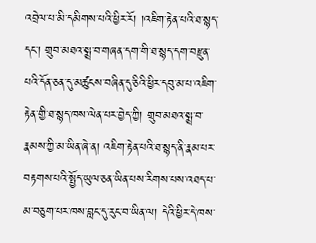འབྲེལ་པ་མི་དམིགས་པའི་ཕྱིར་རོ། །འཇིག་རྟེན་པའི་ཐ་སྙད་དང་། གྲུབ་མཐའ་སྨྲ་བ་གཞན་དག་གི་ཐ་སྙད་དག་བརྫུན་པའི་དོན་ཅན་དུ་མཚུངས་བཞིན་དུ་ཅིའི་ཕྱིར་དབུ་མ་པ་འཇིག་རྟེན་གྱི་ཐ་སྙད་ཁས་ལེན་པར་བྱེད་ཀྱི། གྲུབ་མཐའ་སྨྲ་བ་རྣམས་ཀྱི་མ་ཡིན་ཞེ་ན། འཇིག་རྟེན་པའི་ཐ་སྙད་ནི་རྣམ་པར་བརྟགས་པའི་སྤྱོད་ཡུལ་ཅན་ཡིན་པས་རིགས་པས་འཐད་པ་མ་བཅུག་པར་ཁས་བླང་དུ་རུང་བ་ཡིན་ལ། དེའི་ཕྱིར་དེ་ཁས་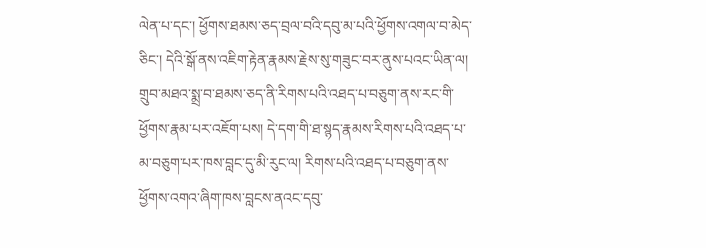ལེན་པ་དང་། ཕྱོགས་ཐམས་ཅད་བྲལ་བའི་དབུ་མ་པའི་ཕྱོགས་འགལ་བ་མེད་ཅིང་། དེའི་སྒོ་ནས་འཇིག་རྟེན་རྣམས་རྗེས་སུ་གཟུང་བར་ནུས་པའང་ཡིན་ལ། གྲུབ་མཐའ་སྨྲ་བ་ཐམས་ཅད་ནི་རིགས་པའི་འཐད་པ་བཅུག་ནས་རང་གི་ཕྱོགས་རྣམ་པར་འཇོག་པས། དེ་དག་གི་ཐ་སྙད་རྣམས་རིགས་པའི་འཐད་པ་མ་བཅུག་པར་ཁས་བླང་དུ་མི་རུང་ལ། རིགས་པའི་འཐད་པ་བཅུག་ནས་ཕྱོགས་འགའ་ཞིག་ཁས་བླངས་ནའང་དབུ་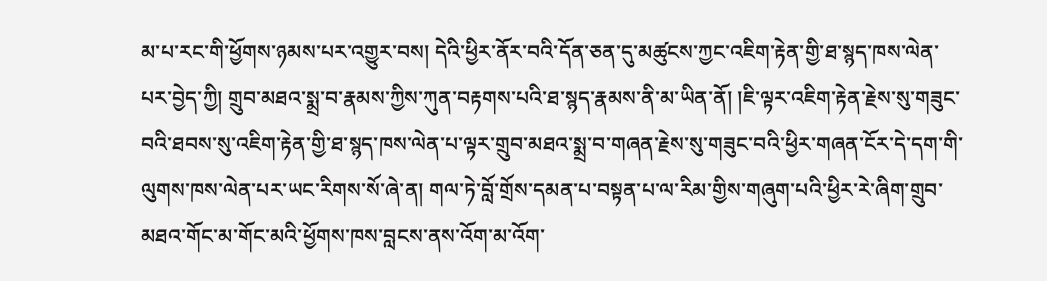མ་པ་རང་གི་ཕྱོགས་ཉམས་པར་འགྱུར་བས། དེའི་ཕྱིར་ནོར་བའི་དོན་ཅན་དུ་མཚུངས་ཀྱང་འཇིག་རྟེན་གྱི་ཐ་སྙད་ཁས་ལེན་པར་བྱེད་ཀྱི། གྲུབ་མཐའ་སྨྲ་བ་རྣམས་ཀྱིས་ཀུན་བརྟགས་པའི་ཐ་སྙད་རྣམས་ནི་མ་ཡིན་ནོ། །ཇི་ལྟར་འཇིག་རྟེན་རྗེས་སུ་གཟུང་བའི་ཐབས་སུ་འཇིག་རྟེན་གྱི་ཐ་སྙད་ཁས་ལེན་པ་ལྟར་གྲུབ་མཐའ་སྨྲ་བ་གཞན་རྗེས་སུ་གཟུང་བའི་ཕྱིར་གཞན་ངོར་དེ་དག་གི་ལུགས་ཁས་ལེན་པར་ཡང་རིགས་སོ་ཞེ་ན། གལ་ཏེ་བློ་གྲོས་དམན་པ་བསྟན་པ་ལ་རིམ་གྱིས་གཞུག་པའི་ཕྱིར་རེ་ཞིག་གྲུབ་མཐའ་གོང་མ་གོང་མའི་ཕྱོགས་ཁས་བླངས་ནས་འོག་མ་འོག་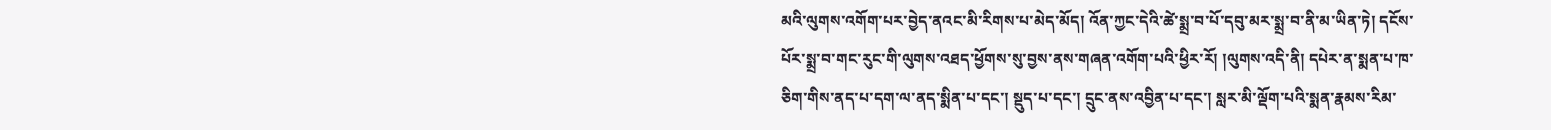མའི་ལུགས་འགོག་པར་བྱེད་ནའང་མི་རིགས་པ་མེད་མོད། འོན་ཀྱང་དེའི་ཚེ་སྨྲ་བ་པོ་དབུ་མར་སྨྲ་བ་ནི་མ་ཡིན་ཏེ། དངོས་པོར་སྨྲ་བ་གང་རུང་གི་ལུགས་འཐད་ཕྱོགས་སུ་བྱས་ནས་གཞན་འགོག་པའི་ཕྱིར་རོ། །ལུགས་འདི་ནི། དཔེར་ན་སྨན་པ་ཁ་ཅིག་གིས་ནད་པ་དག་ལ་ནད་སྨིན་པ་དང་། སྡུད་པ་དང་། དྲུང་ནས་འབྱིན་པ་དང་། སླར་མི་ལྡོག་པའི་སྨན་རྣམས་རིམ་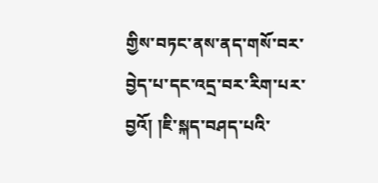གྱིས་བཏང་ནས་ནད་གསོ་བར་བྱེད་པ་དང་འདྲ་བར་རིག་པར་བྱའོ། །ཇི་སྐད་བཤད་པའི་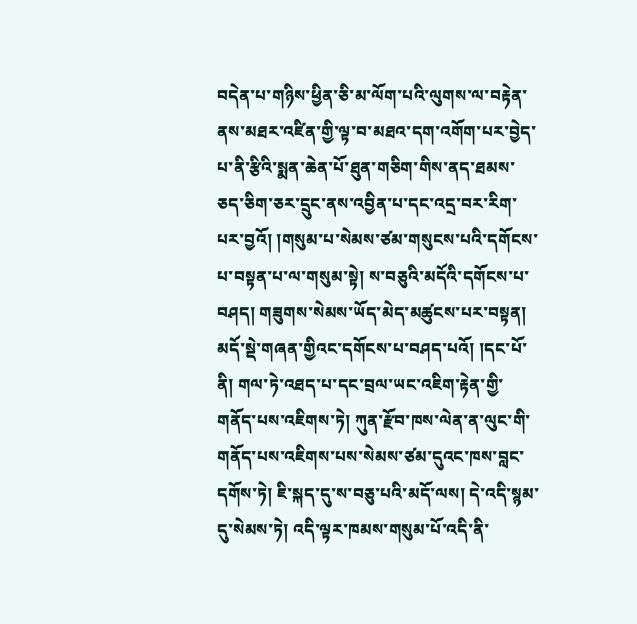བདེན་པ་གཉིས་ཕྱིན་ཅི་མ་ལོག་པའི་ལུགས་ལ་བརྟེན་ནས་མཐར་འཛིན་གྱི་ལྟ་བ་མཐའ་དག་འགོག་པར་བྱེད་པ་ནི་རྩིའི་སྨན་ཆེན་པོ་ཐུན་གཅིག་གིས་ནད་ཐམས་ཅད་ཅིག་ཅར་དྲུང་ནས་འབྱིན་པ་དང་འདྲ་བར་རིག་པར་བྱའོ། །གསུམ་པ་སེམས་ཙམ་གསུངས་པའི་དགོངས་པ་བསྟན་པ་ལ་གསུམ་སྟེ། ས་བཅུའི་མདོའི་དགོངས་པ་བཤད། གཟུགས་སེམས་ཡོད་མེད་མཚུངས་པར་བསྟན། མདོ་སྡེ་གཞན་གྱིའང་དགོངས་པ་བཤད་པའོ། །དང་པོ་ནི། གལ་ཏེ་འཐད་པ་དང་བྲལ་ཡང་འཇིག་རྟེན་གྱི་གནོད་པས་འཇིགས་ཏེ། ཀུན་རྫོབ་ཁས་ལེན་ན་ལུང་གི་གནོད་པས་འཇིགས་པས་སེམས་ཙམ་དུའང་ཁས་བླང་དགོས་ཏེ། ཇི་སྐད་དུ་ས་བཅུ་པའི་མདོ་ལས། དེ་འདི་སྙམ་དུ་སེམས་ཏེ། འདི་ལྟར་ཁམས་གསུམ་པོ་འདི་ནི་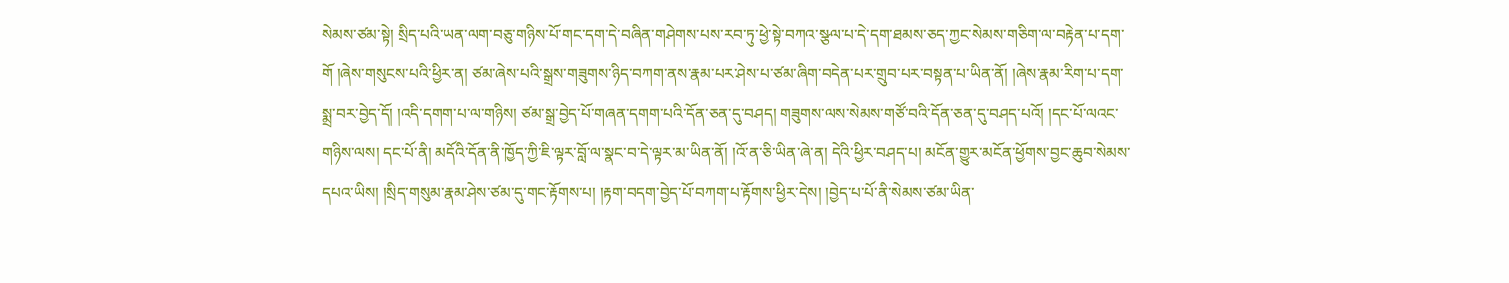སེམས་ཙམ་སྟེ། སྲིད་པའི་ཡན་ལག་བཅུ་གཉིས་པོ་གང་དག་དེ་བཞིན་གཤེགས་པས་རབ་ཏུ་ཕྱེ་སྟེ་བཀའ་སྩལ་པ་དེ་དག་ཐམས་ཅད་ཀྱང་སེམས་གཅིག་ལ་བརྟེན་པ་དག་གོ །ཞེས་གསུངས་པའི་ཕྱིར་ན། ཙམ་ཞེས་པའི་སྒྲས་གཟུགས་ཉིད་བཀག་ནས་རྣམ་པར་ཤེས་པ་ཙམ་ཞིག་བདེན་པར་གྲུབ་པར་བསྟན་པ་ཡིན་ནོ། །ཞེས་རྣམ་རིག་པ་དག་སྨྲ་བར་བྱེད་དོ། །འདི་དགག་པ་ལ་གཉིས། ཙམ་སྒྲ་བྱེད་པོ་གཞན་དགག་པའི་དོན་ཅན་དུ་བཤད། གཟུགས་ལས་སེམས་གཙོ་བའི་དོན་ཅན་དུ་བཤད་པའོ། །དང་པོ་ལའང་གཉིས་ལས། དང་པོ་ནི། མདོའི་དོན་ནི་ཁྱོད་ཀྱི་ཇི་ལྟར་བློ་ལ་སྣང་བ་དེ་ལྟར་མ་ཡིན་ནོ། །འོ་ན་ཅི་ཡིན་ཞེ་ན། དེའི་ཕྱིར་བཤད་པ། མངོན་གྱུར་མངོན་ཕྱོགས་བྱང་ཆུབ་སེམས་དཔའ་ཡིས། །སྲིད་གསུམ་རྣམ་ཤེས་ཙམ་དུ་གང་རྟོགས་པ། །རྟག་བདག་བྱེད་པོ་བཀག་པ་རྟོགས་ཕྱིར་དེས། །བྱེད་པ་པོ་ནི་སེམས་ཙམ་ཡིན་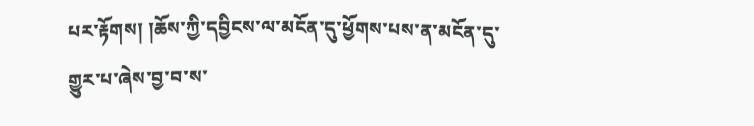པར་རྟོགས། །ཆོས་ཀྱི་དབྱིངས་ལ་མངོན་དུ་ཕྱོགས་པས་ན་མངོན་དུ་གྱུར་པ་ཞེས་བྱ་བ་ས་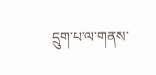དྲུག་པ་ལ་གནས་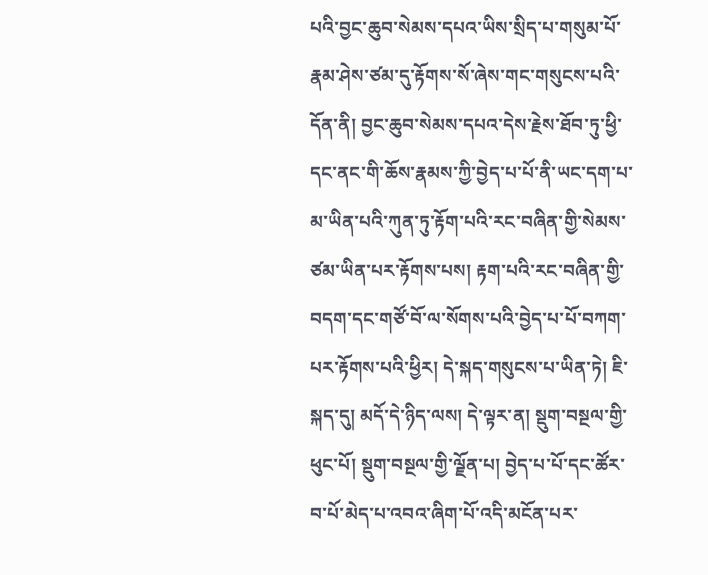པའི་བྱང་ཆུབ་སེམས་དཔའ་ཡིས་སྲིད་པ་གསུམ་པོ་རྣམ་ཤེས་ཙམ་དུ་རྟོགས་སོ་ཞེས་གང་གསུངས་པའི་དོན་ནི། བྱང་ཆུབ་སེམས་དཔའ་དེས་རྗེས་ཐོབ་ཏུ་ཕྱི་དང་ནང་གི་ཆོས་རྣམས་ཀྱི་བྱེད་པ་པོ་ནི་ཡང་དག་པ་མ་ཡིན་པའི་ཀུན་ཏུ་རྟོག་པའི་རང་བཞིན་གྱི་སེམས་ཙམ་ཡིན་པར་རྟོགས་པས། རྟག་པའི་རང་བཞིན་གྱི་བདག་དང་གཙོ་བོ་ལ་སོགས་པའི་བྱེད་པ་པོ་བཀག་པར་རྟོགས་པའི་ཕྱིར། དེ་སྐད་གསུངས་པ་ཡིན་ཏེ། ཇི་སྐད་དུ། མདོ་དེ་ཉིད་ལས། དེ་ལྟར་ན། སྡུག་བསྔལ་གྱི་ཕུང་པོ། སྡུག་བསྔལ་གྱི་ལྗོན་པ། བྱེད་པ་པོ་དང་ཚོར་བ་པོ་མེད་པ་འབའ་ཞིག་པོ་འདི་མངོན་པར་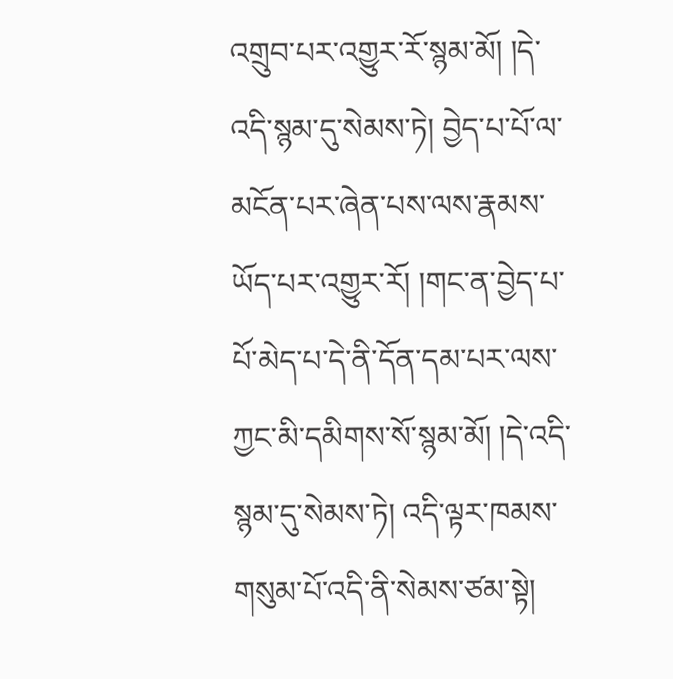འགྲུབ་པར་འགྱུར་རོ་སྙམ་མོ། །དེ་འདི་སྙམ་དུ་སེམས་ཏེ། བྱེད་པ་པོ་ལ་མངོན་པར་ཞེན་པས་ལས་རྣམས་ཡོད་པར་འགྱུར་རོ། །གང་ན་བྱེད་པ་པོ་མེད་པ་དེ་ནི་དོན་དམ་པར་ལས་ཀྱང་མི་དམིགས་སོ་སྙམ་མོ། །དེ་འདི་སྙམ་དུ་སེམས་ཏེ། འདི་ལྟར་ཁམས་གསུམ་པོ་འདི་ནི་སེམས་ཙམ་སྟེ།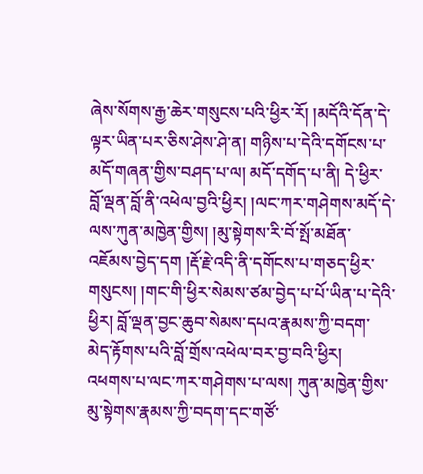ཞེས་སོགས་རྒྱ་ཆེར་གསུངས་པའི་ཕྱིར་རོ། །མདོའི་དོན་དེ་ལྟར་ཡིན་པར་ཅིས་ཤེས་ཤེ་ན། གཉིས་པ་དེའི་དགོངས་པ་མདོ་གཞན་གྱིས་བཤད་པ་ལ། མདོ་དགོད་པ་ནི། དེ་ཕྱིར་བློ་ལྡན་བློ་ནི་འཕེལ་བྱའི་ཕྱིར། །ལང་ཀར་གཤེགས་མདོ་དེ་ལས་ཀུན་མཁྱེན་གྱིས། །མུ་སྟེགས་རི་བོ་སྤོ་མཐོན་འཇོམས་བྱེད་དག །རྡོ་རྗེ་འདི་ནི་དགོངས་པ་གཅད་ཕྱིར་གསུངས། །གང་གི་ཕྱིར་སེམས་ཙམ་བྱེད་པ་པོ་ཡིན་པ་དེའི་ཕྱིར། བློ་ལྡན་བྱང་ཆུབ་སེམས་དཔའ་རྣམས་ཀྱི་བདག་མེད་རྟོགས་པའི་བློ་གྲོས་འཕེལ་བར་བྱ་བའི་ཕྱིར། འཕགས་པ་ལང་ཀར་གཤེགས་པ་ལས། ཀུན་མཁྱེན་གྱིས་མུ་སྟེགས་རྣམས་ཀྱི་བདག་དང་གཙོ་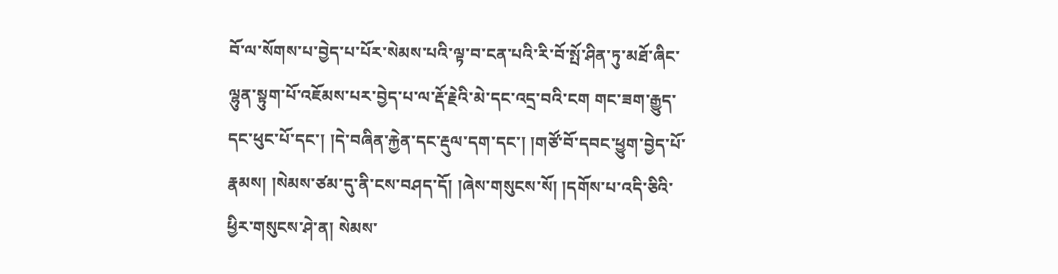བོ་ལ་སོགས་པ་བྱེད་པ་པོར་སེམས་པའི་ལྟ་བ་ངན་པའི་རི་བོ་སྤོ་ཤིན་ཏུ་མཐོ་ཞིང་ལྷུན་སྟུག་པོ་འཇོམས་པར་བྱེད་པ་ལ་རྡོ་རྗེའི་མེ་དང་འདྲ་བའི་ངག གང་ཟག་རྒྱུད་དང་ཕུང་པོ་དང་། །དེ་བཞིན་རྐྱེན་དང་རྡུལ་དག་དང་། །གཙོ་བོ་དབང་ཕྱུག་བྱེད་པོ་རྣམས། །སེམས་ཙམ་དུ་ནི་ངས་བཤད་དོ། །ཞེས་གསུངས་སོ། །དགོས་པ་འདི་ཅིའི་ཕྱིར་གསུངས་ཤེ་ན། སེམས་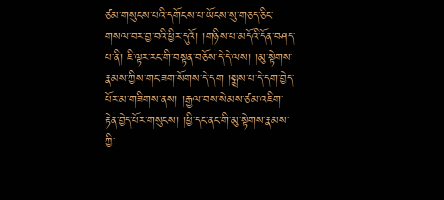ཙམ་གསུངས་པའི་དགོངས་པ་ཡོངས་སུ་གཅད་ཅིང་གསལ་བར་བྱ་བའི་ཕྱིར་དུའོ། །གཉིས་པ་མདོའི་དོན་བཤད་པ་ནི། ཇི་ལྟར་རང་གི་བསྟན་བཅོས་དེ་དེ་ལས། །མུ་སྟེགས་རྣམས་ཀྱིས་གང་ཟག་སོགས་དེ་དག །སྨྲས་པ་དེ་དག་བྱེད་པོར་མ་གཟིགས་ནས། །རྒྱལ་བས་སེམས་ཙམ་འཇིག་རྟེན་བྱེད་པོར་གསུངས། །ཕྱི་དང་ནང་གི་མུ་སྟེགས་རྣམས་ཀྱི་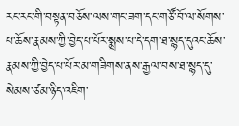རང་རང་གི་བསྟན་བཅོས་ལས་གང་ཟག་དང་གཙོ་བོ་ལ་སོགས་པ་ཆོས་རྣམས་ཀྱི་བྱེད་པ་པོར་སྨྲས་པ་དེ་དག་ཐ་སྙད་དུའང་ཆོས་རྣམས་ཀྱི་བྱེད་པ་པོར་མ་གཟིགས་ནས་རྒྱལ་བས་ཐ་སྙད་དུ་སེམས་ཙམ་ཉིད་འཇིག་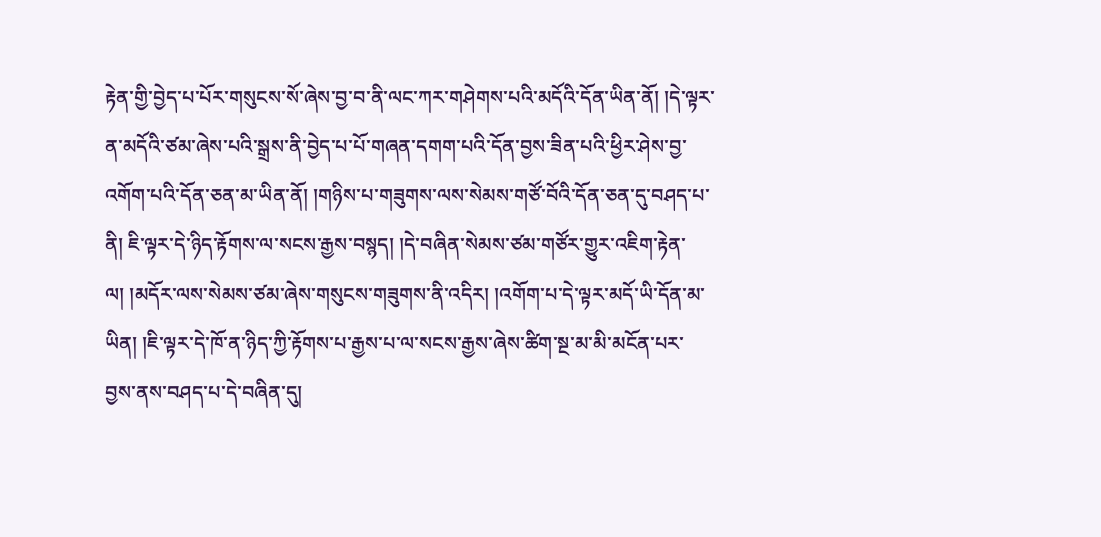རྟེན་གྱི་བྱེད་པ་པོར་གསུངས་སོ་ཞེས་བྱ་བ་ནི་ལང་ཀར་གཤེགས་པའི་མདོའི་དོན་ཡིན་ནོ། །དེ་ལྟར་ན་མདོའི་ཙམ་ཞེས་པའི་སྒྲས་ནི་བྱེད་པ་པོ་གཞན་དགག་པའི་དོན་བྱས་ཟིན་པའི་ཕྱིར་ཤེས་བྱ་འགོག་པའི་དོན་ཅན་མ་ཡིན་ནོ། །གཉིས་པ་གཟུགས་ལས་སེམས་གཙོ་བོའི་དོན་ཅན་དུ་བཤད་པ་ནི། ཇི་ལྟར་དེ་ཉིད་རྟོགས་ལ་སངས་རྒྱས་བསྙད། །དེ་བཞིན་སེམས་ཙམ་གཙོར་གྱུར་འཇིག་རྟེན་ལ། །མདོར་ལས་སེམས་ཙམ་ཞེས་གསུངས་གཟུགས་ནི་འདིར། །འགོག་པ་དེ་ལྟར་མདོ་ཡི་དོན་མ་ཡིན། །ཇི་ལྟར་དེ་ཁོ་ན་ཉིད་ཀྱི་རྟོགས་པ་རྒྱས་པ་ལ་སངས་རྒྱས་ཞེས་ཚིག་སྔ་མ་མི་མངོན་པར་བྱས་ནས་བཤད་པ་དེ་བཞིན་དུ།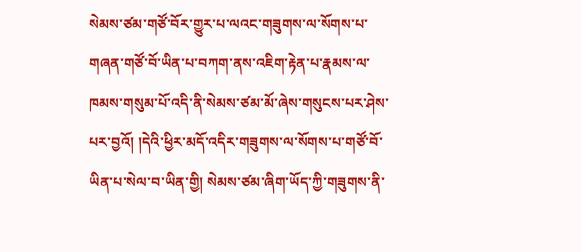སེམས་ཙམ་གཙོ་བོར་གྱུར་པ་ལའང་གཟུགས་ལ་སོགས་པ་གཞན་གཙོ་བོ་ཡིན་པ་བཀག་ནས་འཇིག་རྟེན་པ་རྣམས་ལ་ཁམས་གསུམ་པོ་འདི་ནི་སེམས་ཙམ་མོ་ཞེས་གསུངས་པར་ཤེས་པར་བྱའོ། །དེའི་ཕྱིར་མདོ་འདིར་གཟུགས་ལ་སོགས་པ་གཙོ་བོ་ཡིན་པ་སེལ་བ་ཡིན་གྱི། སེམས་ཙམ་ཞིག་ཡོད་ཀྱི་གཟུགས་ནི་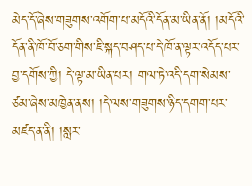མེད་དོ་ཞེས་གཟུགས་འགོག་པ་མདོའི་དོན་མ་ཡིན་ནོ། །མདོའི་དོན་ནི་ཁོ་བོ་ཅག་གིས་ཇི་སྐད་བཤད་པ་དེ་ཁོ་ན་ལྟར་འདོད་པར་བྱ་དགོས་ཀྱི། དེ་ལྟ་མ་ཡིན་པར། གལ་ཏེ་འདི་དག་སེམས་ཙམ་ཞེས་མཁྱེན་ནས། །དེ་ལས་གཟུགས་ཉིད་དགག་པར་མཛད་ན་ནི། །སླར་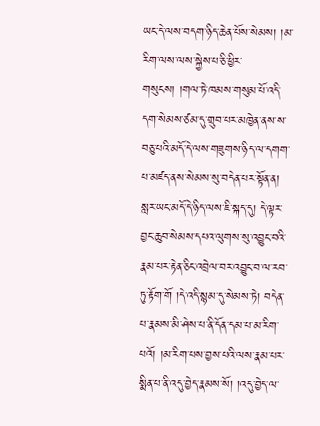ཡང་དེ་ལས་བདག་ཉིད་ཆེན་པོས་སེམས། །མ་རིག་ལས་ལས་སྐྱེས་པ་ཅི་ཕྱིར་གསུངས། །གལ་ཏེ་ཁམས་གསུམ་པོ་འདི་དག་སེམས་ཙམ་དུ་གྲུབ་པར་མཁྱེན་ནས་ས་བཅུ་པའི་མདོ་དེ་ལས་གཟུགས་ཉིད་ལ་དགག་པ་མཛད་ནས་སེམས་སུ་བདེན་པར་སྟོན་ན། སླར་ཡང་མདོ་དེ་ཉིད་ལས་ཇི་སྐད་དུ། དེ་ལྟར་བྱང་ཆུབ་སེམས་དཔའ་ལུགས་སུ་འབྱུང་བའི་རྣམ་པར་རྟེན་ཅིང་འབྲེལ་བར་འབྱུང་བ་ལ་རབ་ཏུ་རྟོག་གོ །དེ་འདི་སྙམ་དུ་སེམས་ཏེ། བདེན་པ་རྣམས་མི་ཤེས་པ་ནི་དོན་དམ་པ་མ་རིག་པའོ། །མ་རིག་པས་བྱས་པའི་ལས་རྣམ་པར་སྨིན་པ་ནི་འདུ་བྱེད་རྣམས་སོ། །འདུ་བྱེད་ལ་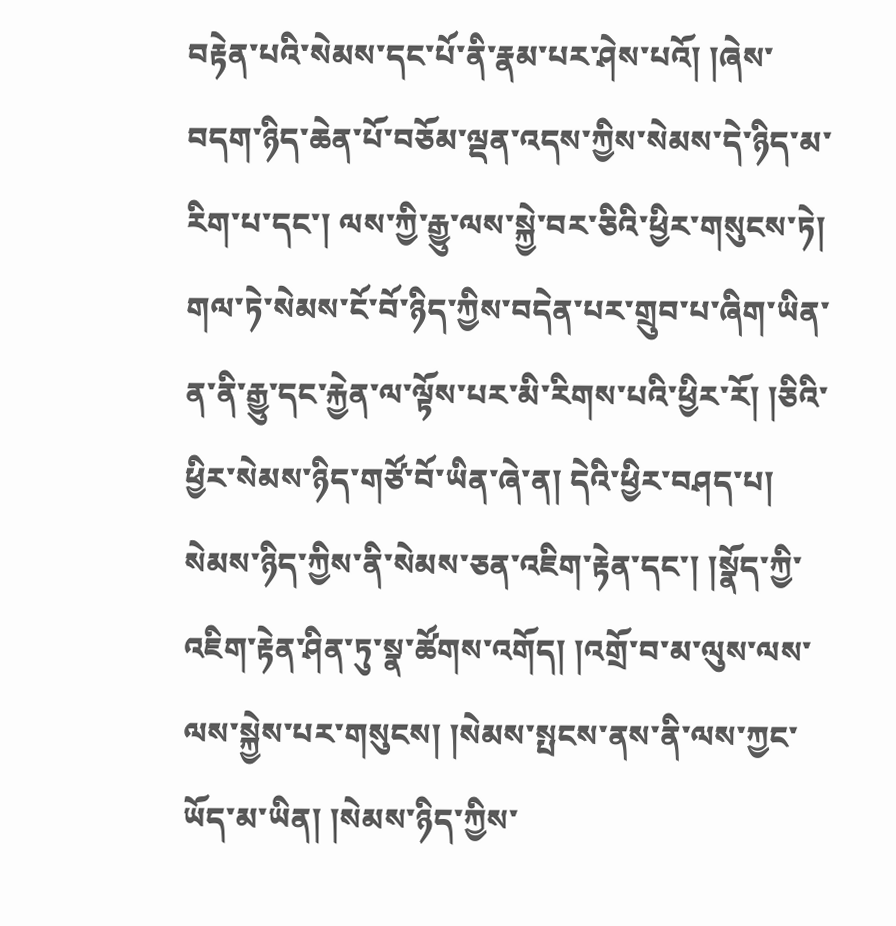བརྟེན་པའི་སེམས་དང་པོ་ནི་རྣམ་པར་ཤེས་པའོ། །ཞེས་བདག་ཉིད་ཆེན་པོ་བཅོམ་ལྡན་འདས་ཀྱིས་སེམས་དེ་ཉིད་མ་རིག་པ་དང་། ལས་ཀྱི་རྒྱུ་ལས་སྐྱེ་བར་ཅིའི་ཕྱིར་གསུངས་ཏེ། གལ་ཏེ་སེམས་ངོ་བོ་ཉིད་ཀྱིས་བདེན་པར་གྲུབ་པ་ཞིག་ཡིན་ན་ནི་རྒྱུ་དང་རྐྱེན་ལ་ལྟོས་པར་མི་རིགས་པའི་ཕྱིར་རོ། །ཅིའི་ཕྱིར་སེམས་ཉིད་གཙོ་བོ་ཡིན་ཞེ་ན། དེའི་ཕྱིར་བཤད་པ། སེམས་ཉིད་ཀྱིས་ནི་སེམས་ཅན་འཇིག་རྟེན་དང་། །སྣོད་ཀྱི་འཇིག་རྟེན་ཤིན་ཏུ་སྣ་ཚོགས་འགོད། །འགྲོ་བ་མ་ལུས་ལས་ལས་སྐྱེས་པར་གསུངས། །སེམས་སྤངས་ནས་ནི་ལས་ཀྱང་ཡོད་མ་ཡིན། །སེམས་ཉིད་ཀྱིས་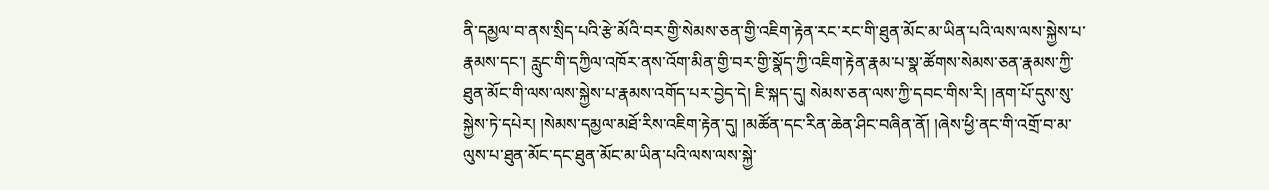ནི་དམྱལ་བ་ནས་སྲིད་པའི་རྩེ་མོའི་བར་གྱི་སེམས་ཅན་གྱི་འཇིག་རྟེན་རང་རང་གི་ཐུན་མོང་མ་ཡིན་པའི་ལས་ལས་སྐྱེས་པ་རྣམས་དང་། རླུང་གི་དཀྱིལ་འཁོར་ནས་འོག་མིན་གྱི་བར་གྱི་སྣོད་ཀྱི་འཇིག་རྟེན་རྣམ་པ་སྣ་ཚོགས་སེམས་ཅན་རྣམས་ཀྱི་ཐུན་མོང་གི་ལས་ལས་སྐྱེས་པ་རྣམས་འགོད་པར་བྱེད་དེ། ཇི་སྐད་དུ། སེམས་ཅན་ལས་ཀྱི་དབང་གིས་རི། །ནག་པོ་དུས་སུ་སྐྱེས་ཏེ་དཔེར། །སེམས་དམྱལ་མཐོ་རིས་འཇིག་རྟེན་དུ། །མཚོན་དང་རིན་ཆེན་ཤིང་བཞིན་ནོ། །ཞེས་ཕྱི་ནང་གི་འགྲོ་བ་མ་ལུས་པ་ཐུན་མོང་དང་ཐུན་མོང་མ་ཡིན་པའི་ལས་ལས་སྐྱེ་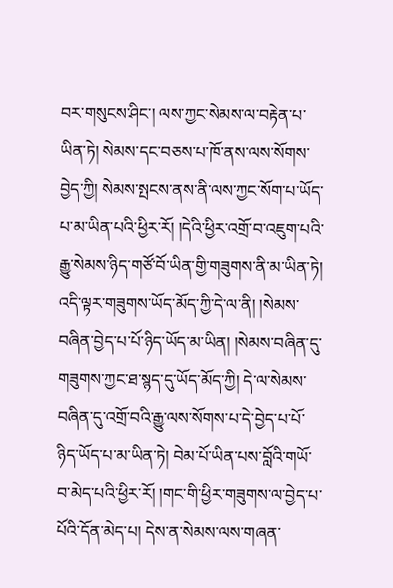བར་གསུངས་ཤིང་། ལས་ཀྱང་སེམས་ལ་བརྟེན་པ་ཡིན་ཏེ། སེམས་དང་བཅས་པ་ཁོ་ནས་ལས་སོགས་བྱེད་ཀྱི། སེམས་སྤངས་ནས་ནི་ལས་ཀྱང་སོག་པ་ཡོད་པ་མ་ཡིན་པའི་ཕྱིར་རོ། །དེའི་ཕྱིར་འགྲོ་བ་འཇུག་པའི་རྒྱུ་སེམས་ཉིད་གཙོ་བོ་ཡིན་གྱི་གཟུགས་ནི་མ་ཡིན་ཏེ། འདི་ལྟར་གཟུགས་ཡོད་མོད་ཀྱི་དེ་ལ་ནི། །སེམས་བཞིན་བྱེད་པ་པོ་ཉིད་ཡོད་མ་ཡིན། །སེམས་བཞིན་དུ་གཟུགས་ཀྱང་ཐ་སྙད་དུ་ཡོད་མོད་ཀྱི། དེ་ལ་སེམས་བཞིན་དུ་འགྲོ་བའི་རྒྱུ་ལས་སོགས་པ་དེ་བྱེད་པ་པོ་ཉིད་ཡོད་པ་མ་ཡིན་ཏེ། བེམ་པོ་ཡིན་པས་བློའི་གཡོ་བ་མེད་པའི་ཕྱིར་རོ། །གང་གི་ཕྱིར་གཟུགས་ལ་བྱེད་པ་པོའི་དོན་མེད་པ། དེས་ན་སེམས་ལས་གཞན་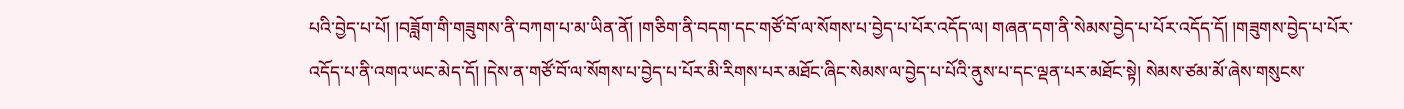པའི་བྱེད་པ་པོ། །བཟློག་གི་གཟུགས་ནི་བཀག་པ་མ་ཡིན་ནོ། །གཅིག་ནི་བདག་དང་གཙོ་བོ་ལ་སོགས་པ་བྱེད་པ་པོར་འདོད་ལ། གཞན་དག་ནི་སེམས་བྱེད་པ་པོར་འདོད་དོ། །གཟུགས་བྱེད་པ་པོར་འདོད་པ་ནི་འགའ་ཡང་མེད་དོ། །དེས་ན་གཙོ་བོ་ལ་སོགས་པ་བྱེད་པ་པོར་མི་རིགས་པར་མཐོང་ཞིང་སེམས་ལ་བྱེད་པ་པོའི་ནུས་པ་དང་ལྡན་པར་མཐོང་སྟེ། སེམས་ཙམ་མོ་ཞེས་གསུངས་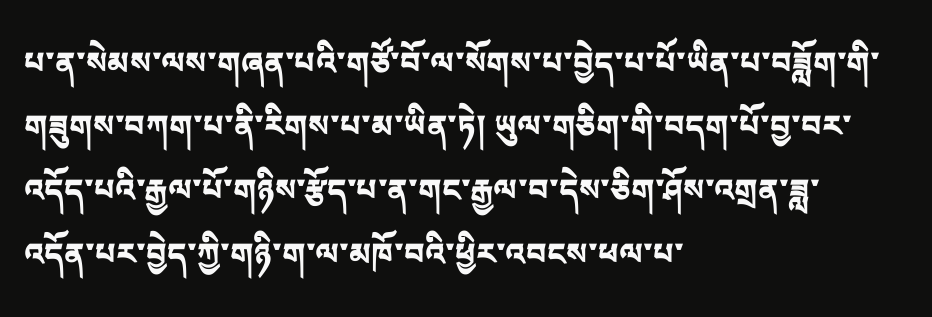པ་ན་སེམས་ལས་གཞན་པའི་གཙོ་བོ་ལ་སོགས་པ་བྱེད་པ་པོ་ཡིན་པ་བཟློག་གི་གཟུགས་བཀག་པ་ནི་རིགས་པ་མ་ཡིན་ཏེ། ཡུལ་གཅིག་གི་བདག་པོ་བྱ་བར་འདོད་པའི་རྒྱལ་པོ་གཉིས་རྩོད་པ་ན་གང་རྒྱལ་བ་དེས་ཅིག་ཤོས་འགྲན་ཟླ་འདོན་པར་བྱེད་ཀྱི་གཉི་ག་ལ་མཁོ་བའི་ཕྱིར་འབངས་ཕལ་པ་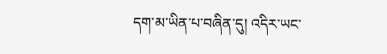དག་མ་ཡིན་པ་བཞིན་དུ། འདིར་ཡང་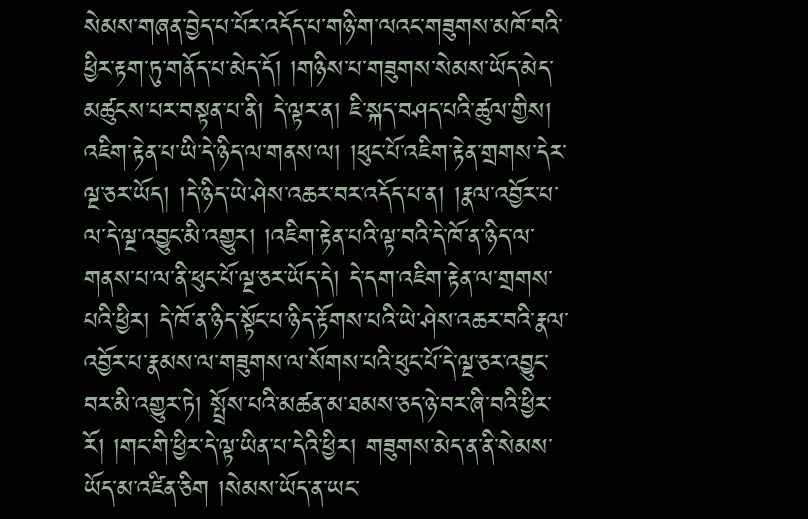སེམས་གཞན་བྱེད་པ་པོར་འདོད་པ་གཉི་ག་ལའང་གཟུགས་མཁོ་བའི་ཕྱིར་རྟག་ཏུ་གནོད་པ་མེད་དོ། །གཉིས་པ་གཟུགས་སེམས་ཡོད་མེད་མཚུངས་པར་བསྟན་པ་ནི། དེ་ལྟར་ན། ཇི་སྐད་བཤད་པའི་ཚུལ་གྱིས། འཇིག་རྟེན་པ་ཡི་དེ་ཉིད་ལ་གནས་ལ། །ཕུང་པོ་འཇིག་རྟེན་གྲགས་དེར་ལྔ་ཅར་ཡོད། །དེ་ཉིད་ཡེ་ཤེས་འཆར་བར་འདོད་པ་ན། །རྣལ་འབྱོར་པ་ལ་དེ་ལྔ་འབྱུང་མི་འགྱུར། །འཇིག་རྟེན་པའི་ལྟ་བའི་དེ་ཁོ་ན་ཉིད་ལ་གནས་པ་ལ་ནི་ཕུང་པོ་ལྔ་ཅར་ཡོད་དེ། དེ་དག་འཇིག་རྟེན་ལ་གྲགས་པའི་ཕྱིར། དེ་ཁོ་ན་ཉིད་སྟོང་པ་ཉིད་རྟོགས་པའི་ཡེ་ཤེས་འཆར་བའི་རྣལ་འབྱོར་པ་རྣམས་ལ་གཟུགས་ལ་སོགས་པའི་ཕུང་པོ་དེ་ལྔ་ཅར་འབྱུང་བར་མི་འགྱུར་ཏེ། སྤྲོས་པའི་མཚན་མ་ཐམས་ཅད་ཉེ་བར་ཞི་བའི་ཕྱིར་རོ། །གང་གི་ཕྱིར་དེ་ལྟ་ཡིན་པ་དེའི་ཕྱིར། གཟུགས་མེད་ན་ནི་སེམས་ཡོད་མ་འཛིན་ཅིག །སེམས་ཡོད་ན་ཡང་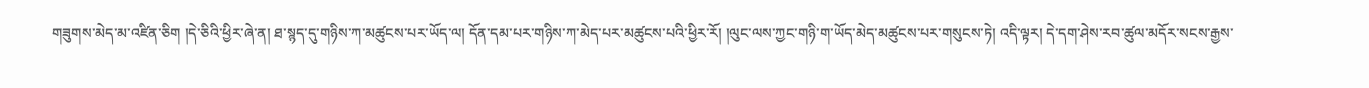གཟུགས་མེད་མ་འཛིན་ཅིག །དེ་ཅིའི་ཕྱིར་ཞེ་ན། ཐ་སྙད་དུ་གཉིས་ཀ་མཚུངས་པར་ཡོད་ལ། དོན་དམ་པར་གཉིས་ཀ་མེད་པར་མཚུངས་པའི་ཕྱིར་རོ། །ལུང་ལས་ཀྱང་གཉི་ག་ཡོད་མེད་མཚུངས་པར་གསུངས་ཏེ། འདི་ལྟར། དེ་དག་ཤེས་རབ་ཚུལ་མདོར་སངས་རྒྱས་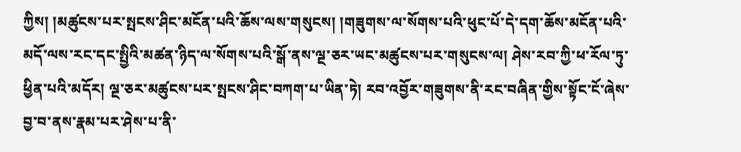ཀྱིས། །མཚུངས་པར་སྤངས་ཤིང་མངོན་པའི་ཆོས་ལས་གསུངས། །གཟུགས་ལ་སོགས་པའི་ཕུང་པོ་དེ་དག་ཆོས་མངོན་པའི་མདོ་ལས་རང་དང་སྤྱིའི་མཚན་ཉིད་ལ་སོགས་པའི་སྒོ་ནས་ལྔ་ཅར་ཡང་མཚུངས་པར་གསུངས་ལ། ཤེས་རབ་ཀྱི་ཕ་རོལ་ཏུ་ཕྱིན་པའི་མདོར། ལྔ་ཅར་མཚུངས་པར་སྤངས་ཤིང་བཀག་པ་ཡིན་ཏེ། རབ་འབྱོར་གཟུགས་ནི་རང་བཞིན་གྱིས་སྟོང་ངོ་ཞེས་བྱ་བ་ནས་རྣམ་པར་ཤེས་པ་ནི་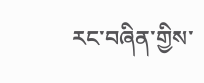རང་བཞིན་གྱིས་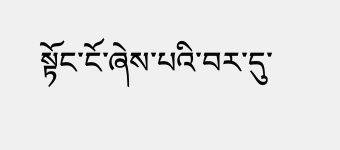སྟོང་ངོ་ཞེས་པའི་བར་དུ་